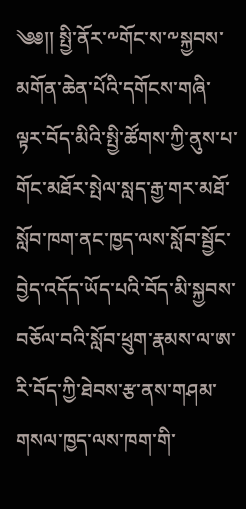༄༅།། སྤྱི་ནོར་༸གོང་ས་༸སྐྱབས་མགོན་ཆེན་པོའི་དགོངས་གཞི་ལྟར་བོད་མིའི་སྤྱི་ཚོགས་ཀྱི་ནུས་པ་གོང་མཐོར་སྤེལ་སླད་རྒྱ་གར་མཐོ་སློབ་ཁག་ནང་ཁྱད་ལས་སློབ་སྦྱོང་བྱེད་འདོད་ཡོད་པའི་བོད་མི་སྐྱབས་བཅོལ་བའི་སློབ་ཕྲུག་རྣམས་ལ་ཨ་རི་བོད་ཀྱི་ཐེབས་རྩ་ནས་གཤམ་གསལ་ཁྱད་ལས་ཁག་གི་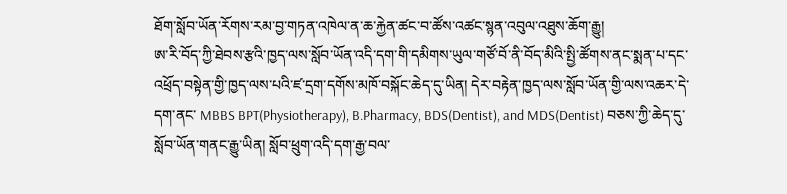ཐོག་སློབ་ཡོན་རོགས་རམ་བྱ་གཏན་འཁེལ་ན་ཆ་རྐྱེན་ཚང་བ་ཚོས་འཚང་སྙན་འབུལ་འཐུས་ཆོག་རྒྱུ།
ཨ་རི་བོད་ཀྱི་ཐེབས་རྩའི་ཁྱད་ལས་སློབ་ཡོན་འདི་དག་གི་དམིགས་ཡུལ་གཙོ་བོ་ནི་བོད་མིའི་སྤྱི་ཚོགས་ནང་སྨན་པ་དང་འཕྲོད་བསྟེན་གྱི་ཁྱད་ལས་པའི་ཛ་དྲག་དགོས་མཁོ་བསྐོང་ཆེད་དུ་ཡིན། དེར་བརྟེན་ཁྱད་ལས་སློབ་ཡོན་གྱི་ལས་འཆར་དེ་དག་ནང་ MBBS BPT(Physiotherapy), B.Pharmacy, BDS(Dentist), and MDS(Dentist) བཅས་ཀྱི་ཆེད་དུ་སློབ་ཡོན་གནང་རྒྱུ་ཡིན། སློབ་ཕྲུག་འདི་དག་རྒྱ་བལ་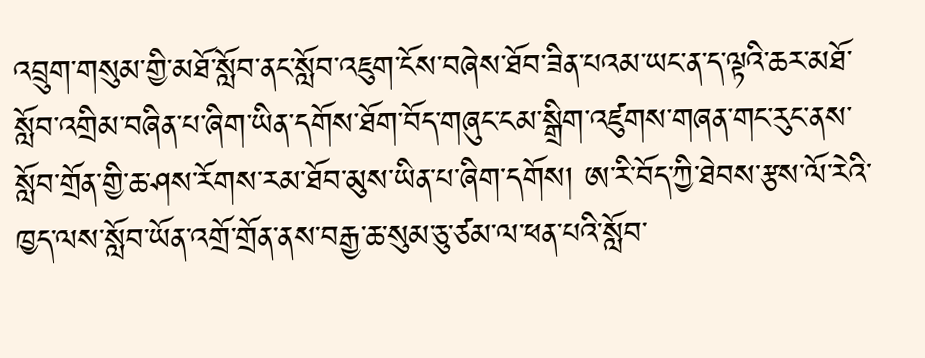འབྲུག་གསུམ་གྱི་མཐོ་སློབ་ནང་སློབ་འཇུག་ངོས་བཞེས་ཐོབ་ཟིན་པའམ་ཡང་ན་ད་ལྟའི་ཆར་མཐོ་སློབ་འགྲིམ་བཞིན་པ་ཞིག་ཡིན་དགོས་ཐོག་བོད་གཞུང་ངམ་སྒྲིག་འཛུགས་གཞན་གང་རུང་ནས་སློབ་གྲོན་གྱི་ཆ་ཤས་རོགས་རམ་ཐོབ་མུས་ཡིན་པ་ཞིག་དགོས། ཨ་རི་བོད་ཀྱི་ཐེབས་རྩས་ལོ་རེའི་ཁྱད་ལས་སློབ་ཡོན་འགྲོ་གྲོན་ནས་བརྒྱ་ཆ་སུམ་ཅུ་ཙམ་ལ་ཕན་པའི་སློབ་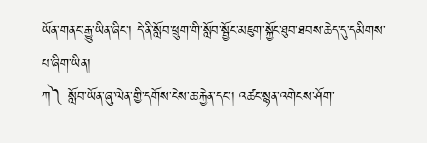ཡོན་གནང་རྒྱུ་ཡིན་ཞིང་། དེ་ནི་སློབ་ཕྲུག་གི་སློབ་སྦྱོང་མཇུག་སྐྱོང་ཐུབ་ཐབས་ཆེད་དུ་དམིགས་པ་ཞིག་ཡིན།
ཀ༽ སློབ་ཡོན་ཞུ་ལེན་གྱི་དགོས་ངེས་ཆ་རྐྱེན་དང་། འཚང་སྙན་འགེངས་ཤོག་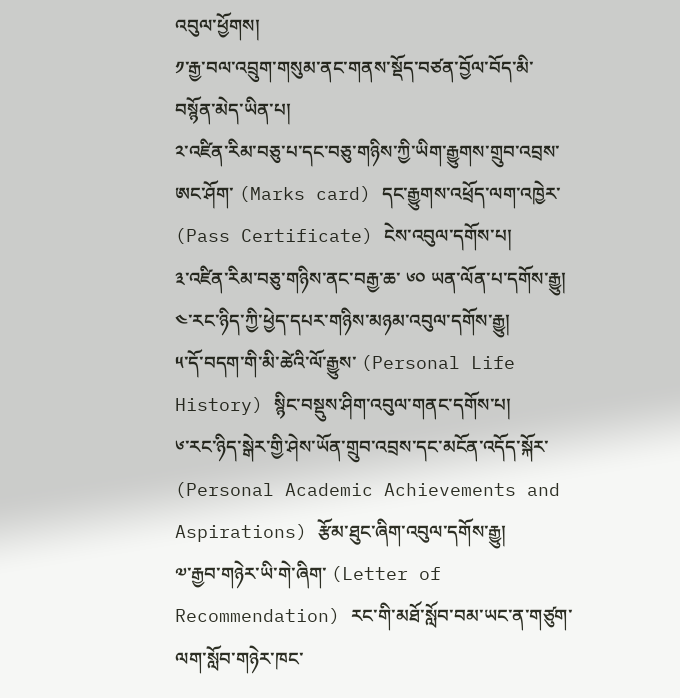འབུལ་ཕྱོགས།
༡་རྒྱ་བལ་འབྲུག་གསུམ་ནང་གནས་སྡོད་བཙན་བྱོལ་བོད་མི་བསྙོན་མེད་ཡིན་པ།
༢་འཛིན་རིམ་བཅུ་པ་དང་བཅུ་གཉིས་ཀྱི་ཡིག་རྒྱུགས་གྲུབ་འབྲས་ཨང་ཤོག་ (Marks card) དང་རྒྱུགས་འཕྲོད་ལག་འཁྱེར་ (Pass Certificate) ངེས་འབུལ་དགོས་པ།
༣་འཛིན་རིམ་བཅུ་གཉིས་ནང་བརྒྱ་ཆ་ ༦༠ ཡན་ལོན་པ་དགོས་རྒྱུ།
༤་རང་ཉིད་ཀྱི་ཕྱེད་དཔར་གཉིས་མཉམ་འབུལ་དགོས་རྒྱུ།
༥་དོ་བདག་གི་མི་ཚེའི་ལོ་རྒྱུས་ (Personal Life History) སྙིང་བསྡུས་ཤིག་འབུལ་གནང་དགོས་པ།
༦་རང་ཉིད་སྒེར་གྱི་ཤེས་ཡོན་གྲུབ་འབྲས་དང་མངོན་འདོད་སྐོར་ (Personal Academic Achievements and Aspirations) རྩོམ་ཐུང་ཞིག་འབུལ་དགོས་རྒྱུ།
༧་རྒྱབ་གཉེར་ཡི་གེ་ཞིག་ (Letter of Recommendation) རང་གི་མཐོ་སློབ་བམ་ཡང་ན་གཙུག་ལག་སློབ་གཉེར་ཁང་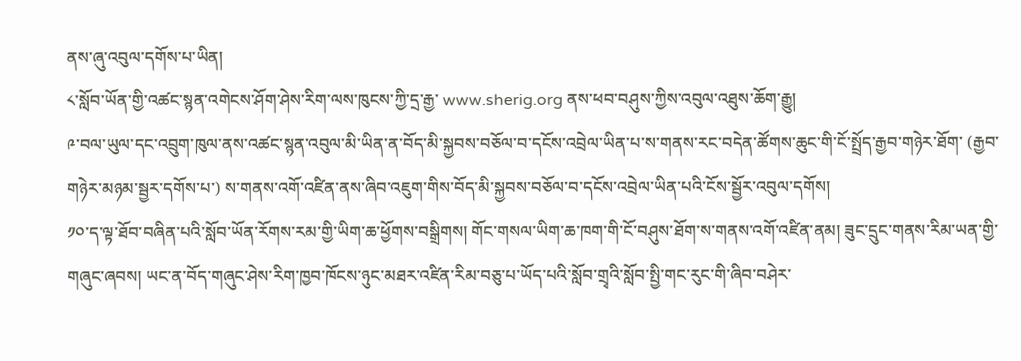ནས་ཞུ་འབུལ་དགོས་པ་ཡིན།
༨་སློབ་ཡོན་གྱི་འཚང་སྙན་འགེངས་ཤོག་ཤེས་རིག་ལས་ཁུངས་ཀྱི་དྲ་རྒྱ་ www.sherig.org ནས་ཕབ་བཤུས་ཀྱིས་འབུལ་འཐུས་ཆོག་རྒྱུ།
༩་བལ་ཡུལ་དང་འབྲུག་ཁུལ་ནས་འཚང་སྙན་འབུལ་མི་ཡིན་ན་བོད་མི་སྐྱབས་བཅོལ་བ་དངོས་འབྲེལ་ཡིན་པ་ས་གནས་རང་བདེན་ཚོགས་ཆུང་གི་ངོ་སྤྲོད་རྒྱབ་གཉེར་ཐོག་ (རྒྱབ་གཉེར་མཉམ་སྦྱར་དགོས་པ་) ས་གནས་འགོ་འཛིན་ནས་ཞིབ་འཇུག་གིས་བོད་མི་སྐྱབས་བཅོལ་བ་དངོས་འབྲེལ་ཡིན་པའི་ངོས་སྦྱོར་འབུལ་དགོས།
༡༠་ད་ལྟ་ཐོབ་བཞིན་པའི་སློབ་ཡོན་རོགས་རམ་གྱི་ཡིག་ཆ་ཕྱོགས་བསྒྲིགས། གོང་གསལ་ཡིག་ཆ་ཁག་གི་ངོ་བཤུས་ཐོག་ས་གནས་འགོ་འཛིན་ནམ། ཟུང་དྲུང་གནས་རིམ་ཡན་གྱི་གཞུང་ཞབས། ཡང་ན་བོད་གཞུང་ཤེས་རིག་ཁྱབ་ཁོངས་ཉུང་མཐར་འཛིན་རིམ་བཅུ་པ་ཡོད་པའི་སློབ་གྲྭའི་སློབ་སྤྱི་གང་རུང་གི་ཞིབ་བཤེར་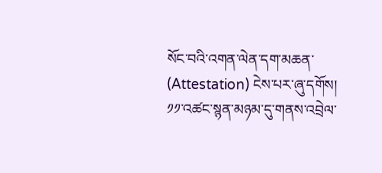སོང་བའི་འགན་ལེན་དག་མཆན་ (Attestation) ངེས་པར་ཞུ་དགོས།
༡༡་འཚང་སྙན་མཉམ་དུ་གནས་འབྲེལ་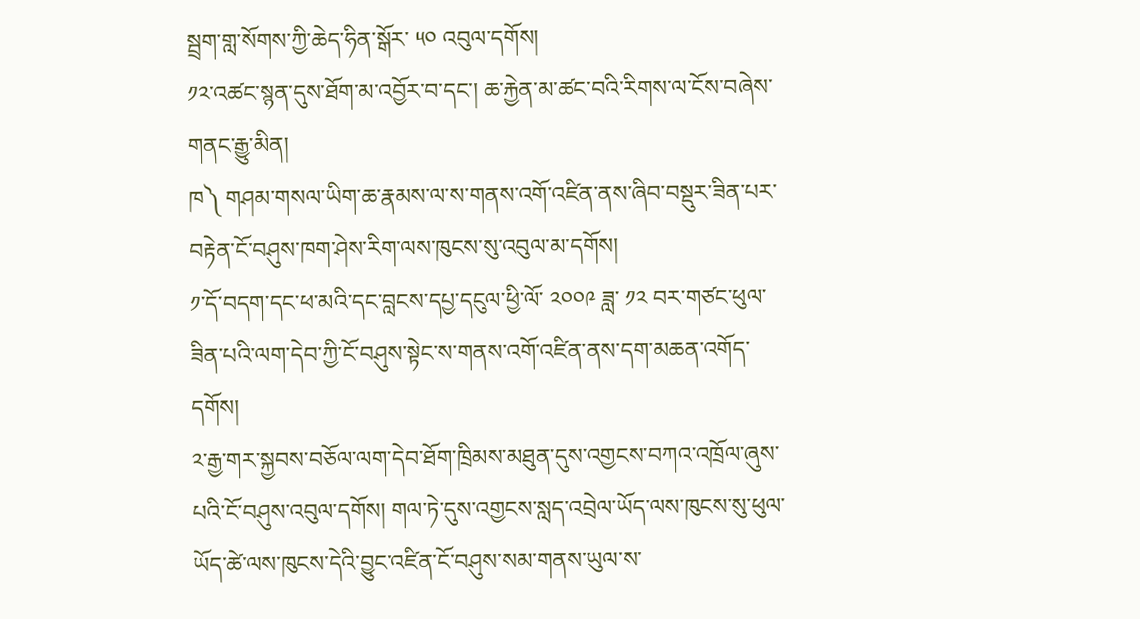སྦྲག་གླ་སོགས་ཀྱི་ཆེད་ཧིན་སྒོར་ ༥༠ འབུལ་དགོས།
༡༢་འཚང་སྙན་དུས་ཐོག་མ་འབྱོར་བ་དང་། ཆ་རྐྱེན་མ་ཚང་བའི་རིགས་ལ་ངོས་བཞེས་གནང་རྒྱུ་མིན།
ཁ༽ གཤམ་གསལ་ཡིག་ཆ་རྣམས་ལ་ས་གནས་འགོ་འཛིན་ནས་ཞིབ་བསྡུར་ཟིན་པར་བརྟེན་ངོ་བཤུས་ཁག་ཤེས་རིག་ལས་ཁུངས་སུ་འབུལ་མ་དགོས།
༡་དོ་བདག་དང་ཕ་མའི་དང་བླངས་དཔྱ་དངུལ་ཕྱི་ལོ་ ༢༠༠༩ ཟླ་ ༡༢ བར་གཙང་ཕུལ་ཟིན་པའི་ལག་དེབ་ཀྱི་ངོ་བཤུས་སྟེང་ས་གནས་འགོ་འཛིན་ནས་དག་མཆན་འགོད་དགོས།
༢་རྒྱ་གར་སྐྱབས་བཅོལ་ལག་དེབ་ཐོག་ཁྲིམས་མཐུན་དུས་འགྱངས་བཀའ་འཁྲོལ་ཞུས་པའི་ངོ་བཤུས་འབུལ་དགོས། གལ་ཏེ་དུས་འགྱངས་སླད་འབྲེལ་ཡོད་ལས་ཁུངས་སུ་ཕུལ་ཡོད་ཚེ་ལས་ཁུངས་དེའི་བྱུང་འཛིན་ངོ་བཤུས་སམ་གནས་ཡུལ་ས་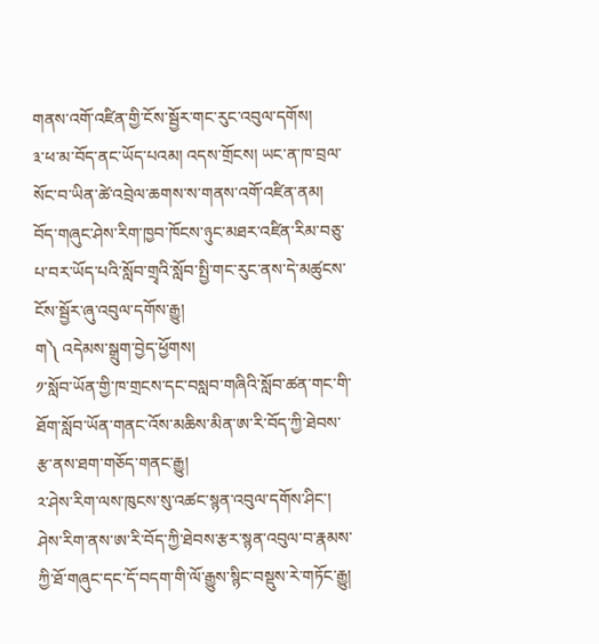གནས་འགོ་འཛིན་གྱི་ངོས་སྦྱོར་གང་རུང་འབུལ་དགོས།
༣་ཕ་མ་བོད་ནང་ཡོད་པའམ། འདས་གྲོངས། ཡང་ན་ཁ་བྲལ་སོང་བ་ཡིན་ཚེ་འབྲེལ་ཆགས་ས་གནས་འགོ་འཛིན་ནམ། བོད་གཞུང་ཤེས་རིག་ཁྱབ་ཁོངས་ཉུང་མཐར་འཛིན་རིམ་བཅུ་པ་བར་ཡོད་པའི་སློབ་གྲྭའི་སློབ་སྤྱི་གང་རུང་ནས་དེ་མཚུངས་ངོས་སྦྱོར་ཞུ་འབུལ་དགོས་རྒྱུ།
ག༽ འདེམས་སྒྲུག་བྱེད་ཕྱོགས།
༡་སློབ་ཡོན་གྱི་ཁ་གྲངས་དང་བསླབ་གཞིའི་སློབ་ཚན་གང་གི་ཐོག་སློབ་ཡོན་གནང་འོས་མཆིས་མིན་ཨ་རི་བོད་ཀྱི་ཐེབས་རྩ་ནས་ཐག་གཅོད་གནང་རྒྱུ།
༢་ཤེས་རིག་ལས་ཁུངས་སུ་འཚང་སྙན་འབུལ་དགོས་ཤིང་། ཤེས་རིག་ནས་ཨ་རི་བོད་ཀྱི་ཐེབས་རྩར་སྙན་འབུལ་བ་རྣམས་ཀྱི་ཐོ་གཞུང་དང་དོ་བདག་གི་ལོ་རྒྱུས་སྙིང་བསྡུས་རེ་གཏོང་རྒྱུ།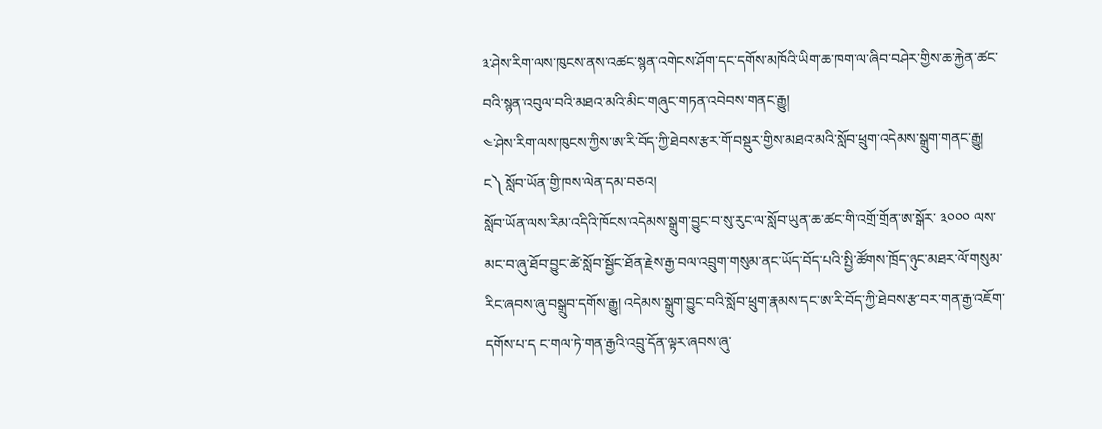༣་ཤེས་རིག་ལས་ཁུངས་ནས་འཚང་སྙན་འགེངས་ཤོག་དང་དགོས་མཁོའི་ཡིག་ཆ་ཁག་ལ་ཞིབ་བཤེར་གྱིས་ཆ་རྐྱེན་ཚང་བའི་སྙན་འབུལ་བའི་མཐའ་མའི་མིང་གཞུང་གཏན་འབེབས་གནང་རྒྱུ།
༤་ཤེས་རིག་ལས་ཁུངས་ཀྱིས་ཨ་རི་བོད་ཀྱི་ཐེབས་རྩར་གོ་བསྡུར་གྱིས་མཐའ་མའི་སློབ་ཕྲུག་འདེམས་སྒྲུག་གནང་རྒྱུ།
ང༽ སློབ་ཡོན་གྱི་ཁས་ལེན་དམ་བཅའ།
སློབ་ཡོན་ལས་རིམ་འདིའི་ཁོངས་འདེམས་སྒྲུག་བྱུང་བ་སུ་རུང་ལ་སློབ་ཡུན་ཆ་ཚང་གི་འགྲོ་གྲོན་ཨ་སྒོར་ ༣༠༠༠ ལས་མང་བ་ཞུ་ཐོབ་བྱུང་ཚེ་སློབ་སྦྱོང་ཐོན་རྗེས་རྒྱ་བལ་འབྲུག་གསུམ་ནང་ཡོད་བོད་པའི་སྤྱི་ཚོགས་ཁྲོད་ཉུང་མཐར་ལོ་གསུམ་རིང་ཞབས་ཞུ་བསྒྲུབ་དགོས་རྒྱུ། འདེམས་སྒྲུག་བྱུང་བའི་སློབ་ཕྲུག་རྣམས་དང་ཨ་རི་བོད་ཀྱི་ཐེབས་རྩ་བར་གན་རྒྱ་འཇོག་དགོས་པ་ད ང་གལ་ཏེ་གན་རྒྱའི་འབྲུ་དོན་ལྟར་ཞབས་ཞུ་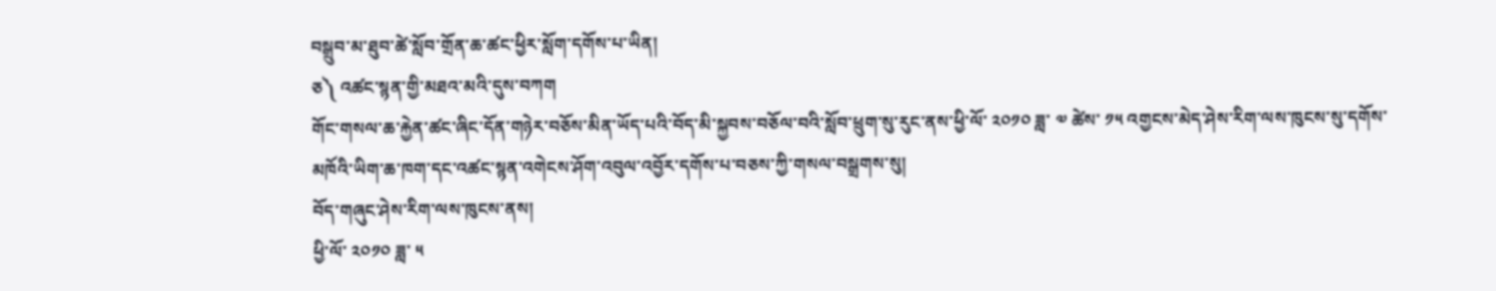བསྒྲུབ་མ་ཐུབ་ཚེ་སློབ་གྲོན་ཆ་ཚང་ཕྱིར་སློག་དགོས་པ་ཡིན།
ཅ༽ འཚང་སྙན་གྱི་མཐའ་མའི་དུས་བཀག
གོང་གསལ་ཆ་རྐྱེན་ཚང་ཞིང་དོན་གཉེར་བཅོས་མིན་ཡོད་པའི་བོད་མི་སྐྱབས་བཅོལ་བའི་སློབ་ཕྲུག་སུ་རུང་ནས་ཕྱི་ལོ་ ༢༠༡༠ ཟླ་ ༧ ཚེས་ ༡༥ འགྱངས་མེད་ཤེས་རིག་ལས་ཁུངས་སུ་དགོས་མཁོའི་ཡིག་ཆ་ཁག་དང་འཚང་སྙན་འགེངས་ཤོག་འབུལ་འབྱོར་དགོས་པ་བཅས་ཀྱི་གསལ་བསྒྲགས་སུ།
བོད་གཞུང་ཤེས་རིག་ལས་ཁུངས་ནས།
ཕྱི་ལོ་ ༢༠༡༠ ཟླ་ ༥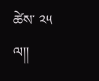ཚེས་ ༢༥ ལ།།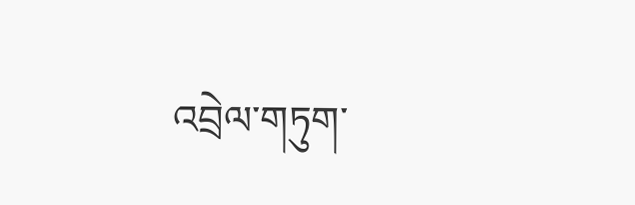འབྲེལ་གཏུག་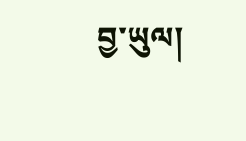བྱ་ཡུལ།